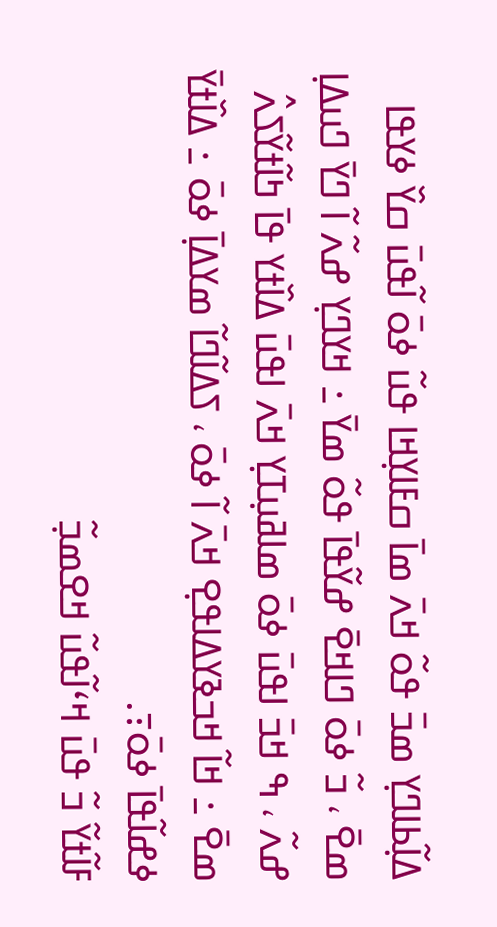ߡߊ߲߬ߕߊߣߌ߲ ߘߏ߫ ߟߋ߬ ߞߍ߫ ߘߊ߫ ߛߓߊߌ߲ߞߊ ߟߎ߬ ߦߋ߫ ߊ߬ߟߎ߫ ߛߌ߰ ߦߌߟߊ ߘߐ߫ ، ߏ߬ ߦߋ߫ ߣߊߞߐ߫ ߝߌ߬ߟߊ߫ ߟߋ߬ ߘߌ߫ ߸ ߞߌߣߌ߲ ߝߍ߬ ߊ߬ ߣߌ߫ ߣߎߡߊ߲ ߝߍ߬ ، ߒ ߞߏ߫ ߊߟߎ߫ ߦߋ߫ ߘߊߥߎ߲ߠߌ߲ ߞߍ߫ ߊߟߎ߫ ߡߊ߰ߙߌ ߟߊ߫ ߤߊ߬ߙߌ߬ߖߍ߮ ߘߐ߫ ߸ ߞߊ߬ ߞߏߢߌߡߊߟߐ߲ ߞߍ߫ ߊ߬ ߦߋ߫ ، ߖߡߊ߬ߣߊ߬ ߘߌߡߊ߲߫ ߦߋ߫ ߸ ߡߊ߰ߙߌ߫ ߦߝߊ߬ߟߊ߫ ߦߋ߫߹.
ߓߊ߬ߙߌ߬ ߏ߬ ߟߎ߫ ߞߵߊ߬ߟߎ߬ ߞߐߘߏ߲߬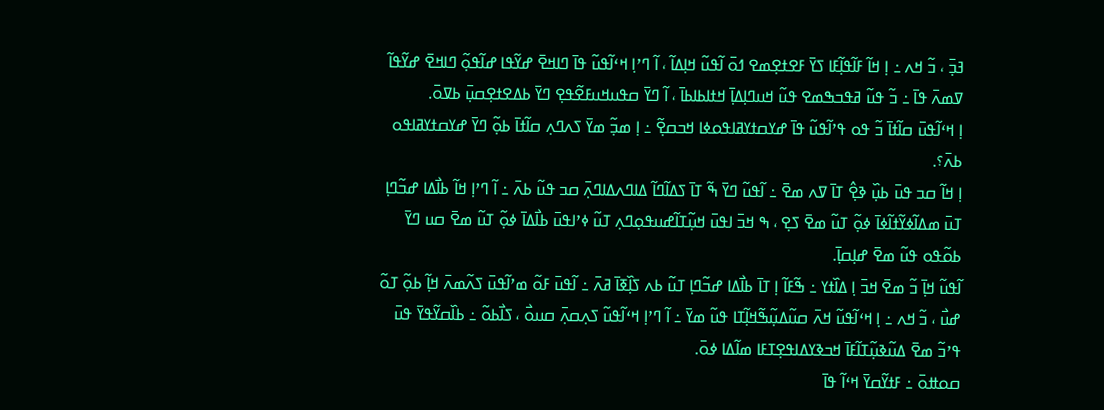ߔߏ߲߫ ، ߏ߬ ߞߍ ߸ ߊ߲ ߞߊ߬ ߓߊ߬ߟߊ߲߬ߓߊ ߖߌ߫ ߓߐߙߐ߲ߘߐ ߗߋ߫ ߊ߬ߟߎ߬ ߞߊ߲ߡߊ߬ ، ߊ߬ ߣߴߊ߲ ߞߵߊ߬ߟߎ߬ ߟߊ߫ ߣߊߞߐ߫ ߝߌ߬ߟߊ ߝߊ߬ߟߋ߲߬ ߣߊߞߐ߫ ߝߌ߬ߟߊ߬ ߜߘߍ߫ ߟߊ߫ ߸ ߏ߬ ߟߎ߬ ߥߟߏߒߘߐ ߟߎ߬ ߞߎߣߊ߲ߡߊ߲߫ ߞߙߊߕߊߕߊ߫ ، ߊ߬ ߣߌ߫ ߛߟߎߞߎߓߐ߬ߟߐ߲ ߣߌ߫ ߕߡߐߙߐ߲ߛߎ߲߫ ߕߜߋ߫.
ߊ߲ ߞߵߊ߬ߟߎ߫ ߛߊ߬ߙߊ߫ ߏ߬ ߟߋ ߟߴߊ߬ߟߎ߬ ߟߊ߫ ߝߌߛߙߌߥߊߟߋߦߊ ߞߏߛߐ߲߬ ߸ ߊ߲ ߘߏ߲߬ ߘߌ߫ ߖߍߣߍ߲ ߛߊ߬ߙߊ߫ ߕߋ߲߬ ߣߌ߫ ߝߌߛߙߌߥߊߟߋ ߕߍ߫؟.
ߊ߲ ߞߊ߬ ߛߏ ߟߎ߫ ߕߎ߲߰ ߢߐ߲߮ ߠߊ߫ ߜߍ ߘߐ߫ ߸ ߊ߬ߟߎ߬ ߣߌ߫ ߒ߬ ߠߊ߫ ߖߡߊ߬ߣߊ߬ ߡߊߣߍߡߊߣߍ߲߫ ߛߏ ߟߎ߬ ߕߍ߫ ߸ ߊ߬ ߣߴߊ߲ ߞߊ߬ ߕߊ߯ߡߊ ߝߏ߬ߣߊ߲ ߠߎ߫ ߘߡߊ߬ߦߌ߬ߙߊ߬ߦߊ߫ ߦߋ߲߬ ߠߎ߬ ߘߐ߫ ߖߐ߲ ، ߒ ߞߏ߫ ߊߟߎ߫ ߞߎ߲߬ߠߊ߬ߝߎߟߋ߲ߣߍ߲ ߠߎ߬ ߦߴߊߟߎ߫ ߕߊ߯ߡߊ߫ ߦߋ߲߬ ߠߎ߬ ߘߐ߫ ߛߎ ߣߌ߫ ߕߋ߬ߟߋ ߟߎ߬ ߘߐ߫ ߝߊ߲ߛߊ߲߫.
ߊ߬ߟߎ߬ ߞߊ߲߫ ߏ߬ ߘߐ߫ ߞߏ߫ ߊ߲ ߡߊ߰ߙߌ ߸ ߒ߬ߓߊ߬ ߊ߲ ߠߊ߫ ߕߊ߯ߡߊ ߝߏ߬ߣߊ߲ ߠߎ߬ ߕߍ ߖߊ߲߰ߧߊ߫ ߥߍ߫ ߸ ߊ߬ߟߎ߫ ߓߋ߬ ߘߴߊ߬ߟߎ߫ ߖߍ߬ߘߍ߫ ߞߊ߲߬ ߕߋ߲߬ ߠߋ߬ ߝߎ߯ ، ߏ߬ ߞߍ ߸ ߊ߲ ߞߵߊ߬ߟߎ߬ ߞߍ߫ ߛߎ߬ߡߎ߲߬ߒ߬ߞߊ߲߬ߠߊ ߟߎ߬ ߘߌ߫ ߸ ߊ߬ ߣߴߊ߲ ߞߵߊ߬ߟߎ߬ ߖߍ߲ߛߍ߲߫ ߛߎߋ߯ ، ߖߊ߯ߕߋ߬ ߸ ߕߊ߰ߛߌ߬ߟߌ߫ ߟߎ߫ ߟߴߏ߬ ߘߐ߫ ߡߎ߬ߢߎ߲߬ߠߊ߬ߓߊ߫ ߞߏߢߌߡߊߟߐ߲ߠߓߊ ߘߊ߬ߡߊ ߦߋ߫.
ߛߋߚߋ߫ ߸ ߓߙߌ߬ߛߌ߫ ߞߵߊ߬ ߟߊ߫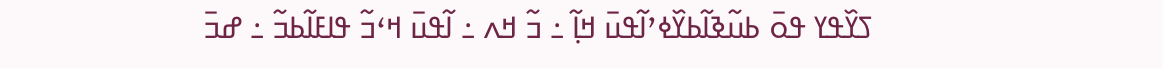ߖߌ߰ߟߌ ߟߋ߫ ߕߎ߬ߢߊ߬ߕߌ߰ߦߴߊ߬ߟߎ߫ ߞߊ߲߬ ߸ ߏ߬ ߞߍ ߸ ߊ߬ߟߎ߫ ߞߵߏ߬ ߟߊߓߊ߬ߕߏ߬ ߸ ߝߏ߫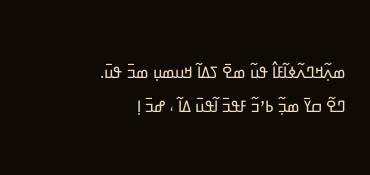ߘߍ߲߬ߞߣߍ߬ߦߊ߬ߓߊ߮ ߟߎ߬ ߘߐ߫ ߖߡߊ߬ ߞߎߘߎ߲ ߘߏ߫ ߟߎ߫.
ߣߐ߬ ߛߌ߫ ߘߏ߲߬ ߕߴߏ߬ ߓߟߏ߫ ߊ߬ߟߎ߫ ߡߊ߬ ، ߝߏ߫ ߊ߲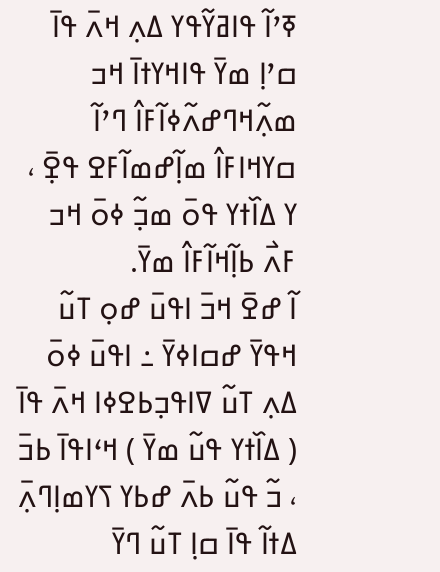ߧߴߊ߬ ߟߊߥߌ߬ߟߌ ߡߍ߲ ߞߍ߫ ߟߊ߫ ߛߴߊ߲ ߘߌ߫ ߟߊߞߌߙߊ߫ ߞߏ ߘߍ߲߬ߞߣߝߍ߬ߦߊ߬ߓߊ߮ ߣߴߊ߬ ߛߌߞߊߓߊ߮ ߘߊ߲߬ߝߘߊ߬ߓߐ ߟߐ߲߫ ، ߌ ߡߊ߰ߙߌ ߟߋ߫ ߘߏ߲߬ ߦߋ߫ ߞߏ ߓߍ߯ ߕߊ߲߬ߞߊ߬ߓߊ߮ ߘߌ߫.
ߊ߬ ߝߐ߫ ߞߏ߫ ߊߟߎ߫ ߝߋ߲ ߠߎ߬ ߞߟߌ߫ ߝߛߊߦߌ߫ ߸ ߊߟߎ߫ ߦߋ߫ ߡߍ߲ ߠߎ߬ ߜߊߟߏ߲ߕߐߦߊ ߞߍ߫ ߟߊ߫ ( ߡߊ߰ߙߌ ߟߎ߬ ߘߌ߫ ) ߞߵߊߟߊ߫ ߕߏ߫ ، ߏ߬ ߟߎ߬ ߕߍ߫ ߝߕߌ ߖߌߘߊ߲ߣߍ߲߫ ߡߙߊ߬ ߟߊ߫ ߛߊ߲ ߠߎ߬ ߣߌ߫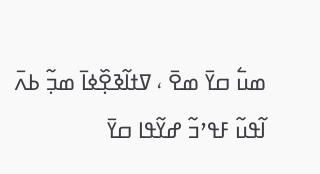ߘߎ߱ ߛߌ߫ ߘߐ߫ ، ߜߙߊ߬ߢߐ߲߰ߦߊ߫ ߘߏ߲߬ ߕߍ߫ ߊ߬ߟߎ߬ ߓߟߴߏ߬ ߝߌ߬ߟߊ ߛߌ߫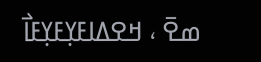ߘߐ߫ ، ߞߐߡߊߓߌ߲ߓߌ߲ߓߊ߯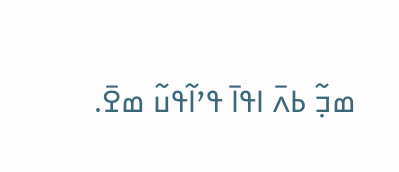ߘߏ߲߬ ߕߍ߫ ߊߟߊ߫ ߟߴߊ߬ߟߎ߬ ߘߐ߫.